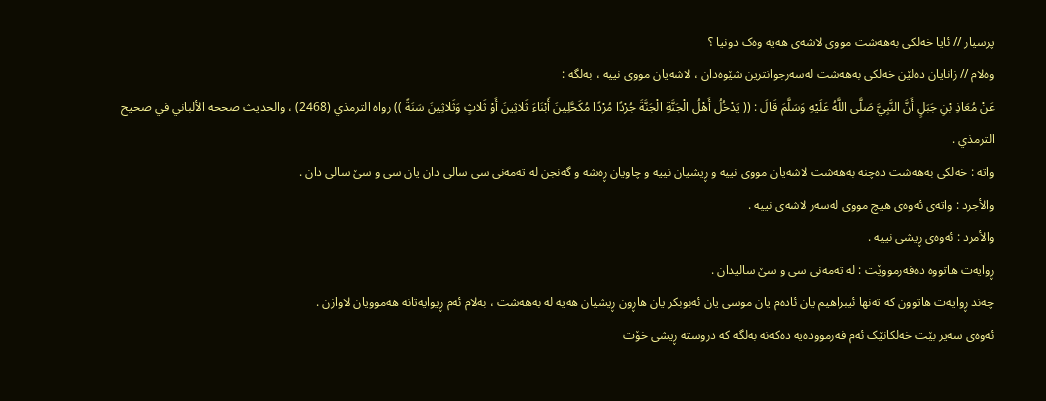پرسیار // ئایا خەلکی بەھەشت مووی لاشەی ھەیە وەک دونیا ؟
وەلام // زانایان دەلێن خەلکی بەھەشت لەسەرجوانترین شێوەدان ، لاشەیان مووی نییە ، بەلگە :
عَنْ مُعَاذِ بْنِ جَبَلٍ أَنَّ النَّبِيَّ صَلَّى اللَّهُ عَلَيْهِ وَسَلَّمَ قَالَ : (( يَدْخُلُ أَهْلُ الْجَنَّةِ الْجَنَّةَ جُرْدًا مُرْدًا مُكَحَّلِينَ أَبْنَاءَ ثَلاثِينَ أَوْ ثَلاثٍ وَثَلاثِينَ سَنَةً )) رواە الترمذي (2468) ، والحديث صححه الألباني في صحيح الترمذي .
واتە : خەلکی بەھەشت دەچنە بەھەشت لاشەیان مووی نییە و ڕیشیان نییە و چاویان ڕەشە و گەنجن لە تەمەنی سی سالی دان یان سی و سێ سالی دان .
والأجرد : واتەی ئەوەی ھیچ مووی لەسەر لاشەی نییە .
والأمرد : ئەوەی ڕیشی نییە .
ڕوایەت ھاتووە دەفەرمووێت : لە تەمەنی سی و سێ سالیدان .
چەند ڕوایەت ھاتوون کە تەنھا ئیبراھیم یان ئادەم یان موسی یان ئەبوبکر یان ھاڕون ڕیشیان ھەیە لە بەھەشت ، بەلام ئەم ڕیوایەتانە ھەموویان لاوازن .
ئەوەی سەیر بێت خەلکانێک ئەم فەرموودەیە دەکەنە بەلگە کە دروستە ڕیشی خۆت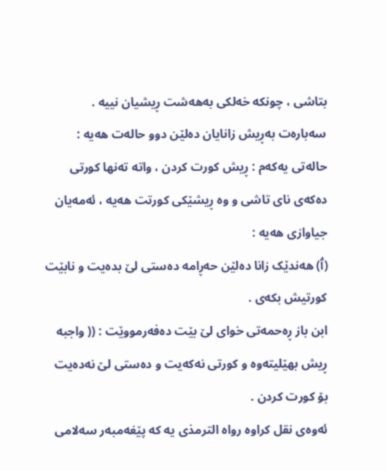بتاشی ، چونکە خەلکی بەھەشت ڕیشیان نییە .
سەبارەت بەڕیش زانایان دەلێن دوو حالەت هەیە :
حالەتی یەکەم : ڕیش کورت کردن ، واتە تەنها کورتی دەکەی نای تاشی و وە ڕیشێکی کورتت هەیە ، ئەمەیان جیاوازی هەیە :
(ٲ) هەندێک زانا دەلێن حەڕامە دەستی لێ بدەیت و نابێت کورتیش بکەی .
ابن باز ڕەحمەتی خوای لێ بێت دەفەرمووێت : (( واجبە ڕیش بهێلیتەوە و کورتی نەکەیت و دەستی لێ نەدەیت بۆ کورت کردن .
ئەوەی نقل کراوە رواە الترمذی یه کە پێغەمبەر سەلامی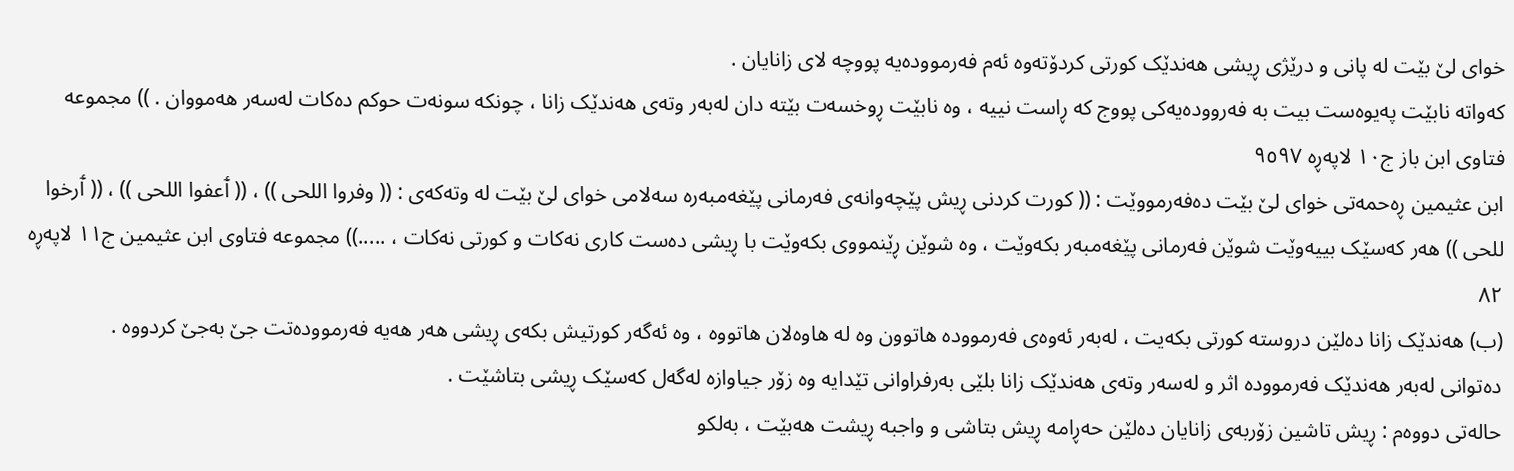خوای لێ بێت لە پانی و درێژی ڕیشی هەندێک کورتی کردۆتەوە ئەم فەرموودەیە پووچە لای زانایان .
کەواتە نابێت پەیوەست بیت بە فەروودەیەکی پووج کە ڕاست نییە ، وە نابێت ڕوخسەت بێتە دان لەبەر وتەی هەندێک زانا ، چونکە سونەت حوکم دەکات لەسەر هەمووان . )) مجموعە فتاوی ابن باز ج۱۰ لاپەڕە ۹٥۹۷
ابن عثیمین ڕەحمەتی خوای لێ بێت دەفەرمووێت : (( کورت کردنی ڕیش پێچەوانەی فەرمانی پێغەمبەرە سەلامی خوای لێ بێت له وتەکەی : (( وفروا اللحی )) ، (( ٲعفوا اللحی )) ، (( ٲرخوا للحی )) هەر کەسێک بییەوێت شوێن فەرمانی پێغەمبەر بکەوێت ، وە شوێن ڕێنمووی بکەوێت با ڕیشی دەست کاری نەکات و کورتی نەکات ، .....)) مجموعە فتاوی ابن عثیمین ج۱۱ لاپەڕە ٨۲
(ب) هەندێک زانا دەلێن دروستە کورتی بکەیت ، لەبەر ئەوەی فەرموودە هاتوون وە له هاوەلان هاتووە ، وە ئەگەر کورتیش بکەی ڕیشی هەر هەیە فەرموودەتت جێ بەجێ کردووە .
دەتوانی لەبەر هەندێک فەرموودە اثر و لەسەر وتەی هەندێک زانا بلێی بەرفراوانی تێدایە وە زۆر جیاوازە لەگەل کەسێک ڕیشی بتاشێت .
حالەتی دووەم : ڕیش تاشین زۆربەی زانایان دەلێن حەڕامە ڕیش بتاشی و واجبە ڕیشت هەبێت ، بەلکو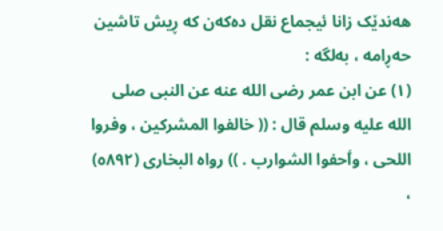هەندێک زانا ئیجماع نقل دەکەن کە ڕیش تاشین حەڕامە ، بەلگە :
(۱) عن ابن عمر رضی الله عنه عن النبی صلی الله علیه وسلم قال : (( خالفوا المشرکین ، وفروا اللحی ، وٲحفوا الشوارب . )) رواە البخاری (٥٨۹۲) ،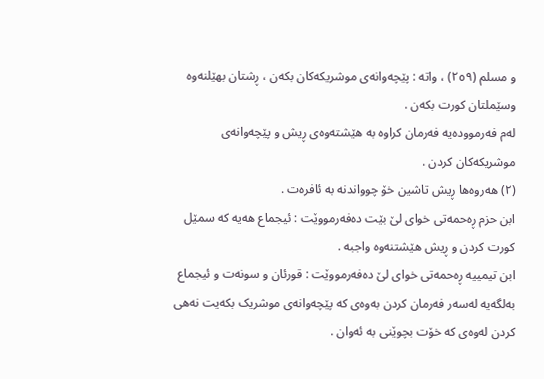و مسلم (۲٥۹) ، واتە : پێچەوانەی موشریکەکان بکەن ، ڕشتان بهێلنەوە وسێملتان کورت بکەن .
لەم فەرموودەیە فەرمان کراوە بە هێشتەوەی ڕیش و پێچەوانەی موشریکەکان کردن .
(۲) هەروەها ڕیش تاشین خۆ چوواندنە بە ئافرەت .
ابن حزم ڕەحمەتی خوای لێ بێت دەفەرمووێت : ئیجماع هەیە کە سمێل کورت کردن و ڕیش هێشتنەوە واجبە .
ابن تیمییە ڕەحمەتی خوای لێ دەفەرمووێت : قورئان و سونەت و ئیجماع بەلگەیە لەسەر فەرمان کردن بەوەی کە پێچەوانەی موشریک بکەیت نەهی کردن لەوەی کە خۆت بچوێنی بە ئەوان .